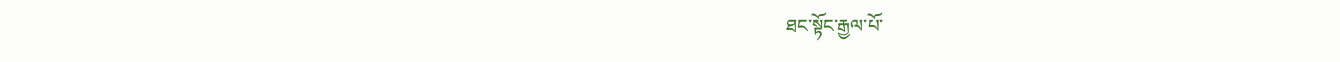ཐང་སྟོང་རྒྱལ་པོ་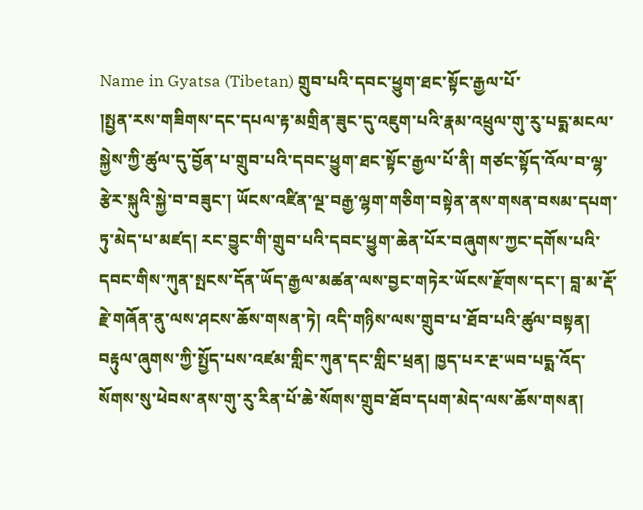Name in Gyatsa (Tibetan) གྲུབ་པའི་དབང་ཕྱུག་ཐང་སྟོང་རྒྱལ་པོ་
།སྤྱན་རས་གཟིགས་དང་དཔལ་རྟ་མགྲིན་ཟུང་དུ་འཇུག་པའི་རྣམ་འཕྲུལ་གུ་རུ་པདྨ་མངལ་སྐྱེས་ཀྱི་ཚུལ་དུ་བྱོན་པ་གྲུབ་པའི་དབང་ཕྱུག་ཐང་སྟོང་རྒྱལ་པོ་ནི། གཙང་སྟོད་འོལ་བ་ལྷ་རྩེར་སྐུའི་སྐྱེ་བ་བཟུང་། ཡོངས་འཛིན་ལྔ་བརྒྱ་ལྷག་གཅིག་བསྟེན་ནས་གསན་བསམ་དཔག་ཏུ་མེད་པ་མཛད། རང་བྱུང་གི་གྲུབ་པའི་དབང་ཕྱུག་ཆེན་པོར་བཞུགས་ཀྱང་དགོས་པའི་དབང་གིས་ཀུན་སྤངས་དོན་ཡོད་རྒྱལ་མཚན་ལས་བྱང་གཏེར་ཡོངས་རྫོགས་དང་། བླ་མ་རྡོ་རྗེ་གཞོན་ནུ་ལས་ཤངས་ཆོས་གསན་ཏེ། འདི་གཉིས་ལས་གྲུབ་པ་ཐོབ་པའི་ཚུལ་བསྟན། བརྟུལ་ཞུགས་ཀྱི་སྤྱོད་པས་འཛམ་གླིང་ཀུན་དང་གླིང་ཕྲན། ཁྱད་པར་རྔ་ཡབ་པདྨ་འོད་སོགས་སུ་ཕེབས་ནས་གུ་རུ་རིན་པོ་ཆེ་སོགས་གྲུབ་ཐོབ་དཔག་མེད་ལས་ཆོས་གསན།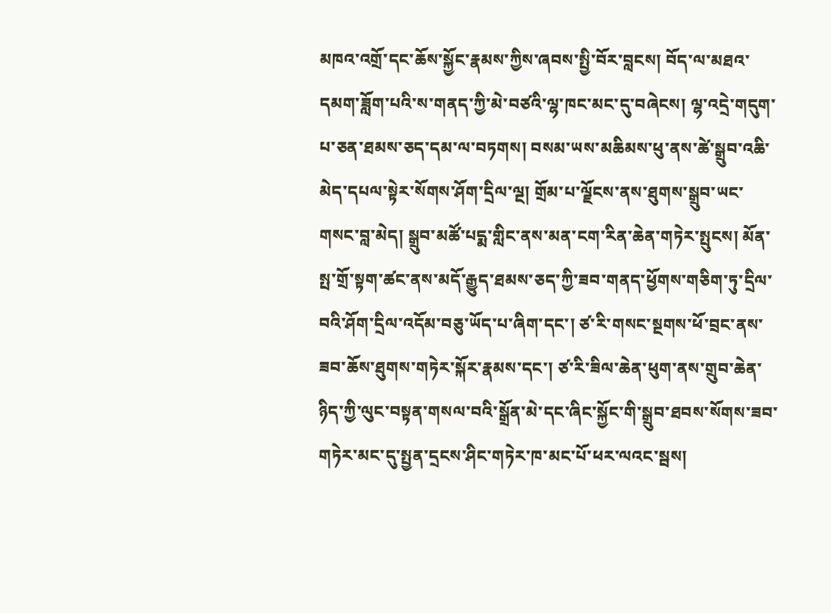མཁའ་འགྲོ་དང་ཆོས་སྐྱོང་རྣམས་ཀྱིས་ཞབས་སྤྱི་བོར་བླངས། བོད་ལ་མཐའ་དམག་ཟློག་པའི་ས་གནད་ཀྱི་མེ་བཙའི་ལྷ་ཁང་མང་དུ་བཞེངས། ལྷ་འདྲེ་གདུག་པ་ཅན་ཐམས་ཅད་དམ་ལ་བཏགས། བསམ་ཡས་མཆིམས་ཕུ་ནས་ཚེ་སྒྲུབ་འཆི་མེད་དཔལ་སྟེར་སོགས་ཤོག་དྲིལ་ལྔ། གྲོམ་པ་ལྗོངས་ནས་ཐུགས་སྒྲུབ་ཡང་གསང་བླ་མེད། སྒྲུབ་མཚོ་པདྨ་གླིང་ནས་མན་ངག་རིན་ཆེན་གཏེར་སྤུངས། མོན་སྤ་གྲོ་སྟག་ཚང་ནས་མདོ་རྒྱུད་ཐམས་ཅད་ཀྱི་ཟབ་གནད་ཕྱོགས་གཅིག་ཏུ་དྲིལ་བའི་ཤོག་དྲིལ་འདོམ་བཅུ་ཡོད་པ་ཞིག་དང་། ཙ་རི་གསང་སྔགས་ཕོ་བྲང་ནས་ཟབ་ཆོས་ཐུགས་གཏེར་སྐོར་རྣམས་དང་། ཙ་རི་ཟིལ་ཆེན་ཕུག་ནས་གྲུབ་ཆེན་ཉིད་ཀྱི་ལུང་བསྟན་གསལ་བའི་སྒྲོན་མེ་དང་ཞིང་སྐྱོང་གི་སྒྲུབ་ཐབས་སོགས་ཟབ་གཏེར་མང་དུ་སྤྱན་དྲངས་ཤིང་གཏེར་ཁ་མང་པོ་ཕར་ལའང་སྦས།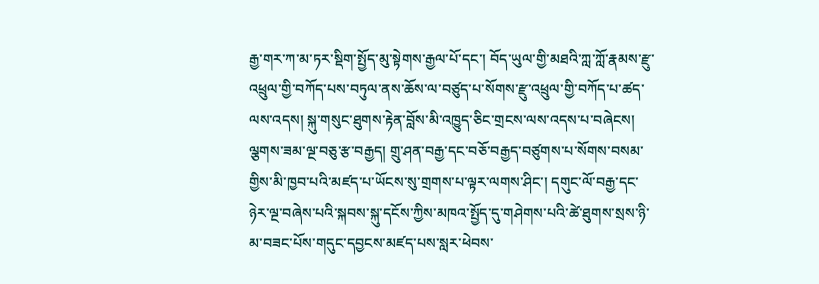རྒྱ་གར་ཀ་མ་ཏར་སྡིག་སྤྱོད་མུ་སྟེགས་རྒྱལ་པོ་དང་། བོད་ཡུལ་གྱི་མཐའི་ཀླ་ཀློ་རྣམས་རྫུ་འཕྲུལ་གྱི་བཀོད་པས་བཏུལ་ནས་ཆོས་ལ་བཙུད་པ་སོགས་རྫུ་འཕྲུལ་གྱི་བཀོད་པ་ཚད་ལས་འདས། སྐུ་གསུང་ཐུགས་རྟེན་བློས་མི་འཁྱུད་ཅིང་གྲངས་ལས་འདས་པ་བཞེངས། ལྕགས་ཟམ་ལྔ་བཅུ་རྩ་བརྒྱད། གྲུ་ཤན་བརྒྱ་དང་བཅོ་བརྒྱད་བཙུགས་པ་སོགས་བསམ་གྱིས་མི་ཁྱབ་པའི་མཛད་པ་ཡོངས་སུ་གྲགས་པ་ལྟར་ལགས་ཤིང་། དགུང་ལོ་བརྒྱ་དང་ཉེར་ལྔ་བཞེས་པའི་སྐབས་སྐུ་དངོས་ཀྱིས་མཁའ་སྤྱོད་དུ་གཤེགས་པའི་ཚེ་ཐུགས་སྲས་ཉི་མ་བཟང་པོས་གདུང་དབྱངས་མཛད་པས་སླར་ཕེབས་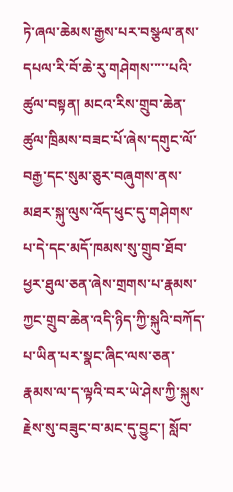ཏེ་ཞལ་ཆེམས་རྒྱས་པར་བསྩལ་ནས་དཔལ་རི་བོ་ཆེ་རུ་གཤེགས་་་་་པའི་ཚུལ་བསྟན། མངའ་རིས་གྲུབ་ཆེན་ཚུལ་ཁྲིམས་བཟང་པོ་ཞེས་དགུང་ལོ་བརྒྱ་དང་སུམ་ཅུར་བཞུགས་ནས་མཐར་སྐུ་ལུས་འོད་ཕུང་དུ་གཤེགས་པ་དེ་དང་མདོ་ཁམས་སུ་གྲུབ་ཐོབ་ཕྱར་ཐུལ་ཅན་ཞེས་གྲགས་པ་རྣམས་ཀྱང་གྲུབ་ཆེན་འདི་ཉིད་ཀྱི་སྐུའི་བཀོད་པ་ཡིན་པར་སྣང་ཞིང་ལས་ཅན་རྣམས་ལ་ད་ལྟའི་བར་ཡེ་ཤེས་ཀྱི་སྐུས་རྗེས་སུ་བཟུང་བ་མང་དུ་བྱུང་། སློབ་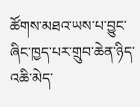ཚོགས་མཐའ་ཡས་པ་བྱུང་ཞིང་ཁྱད་པར་གྲུབ་ཆེན་ཉིད་འཆི་མེད་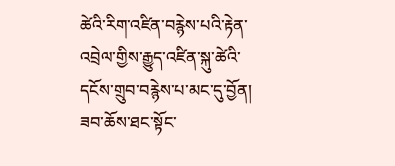ཚེའི་རིག་འཛིན་བརྙེས་པའི་རྟེན་འབྲེལ་གྱིས་རྒྱུད་འཛིན་སྐུ་ཚེའི་དངོས་གྲུབ་བརྙེས་པ་མང་དུ་བྱོན། ཟབ་ཆོས་ཐང་སྟོང་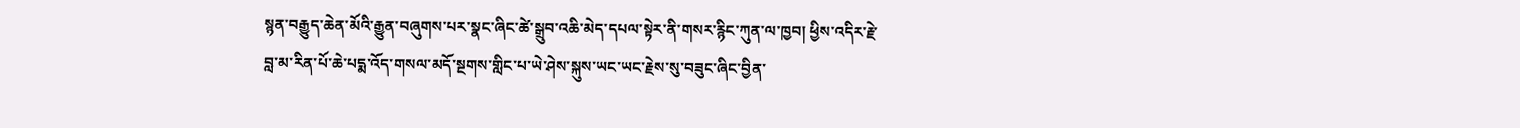སྙན་བརྒྱུད་ཆེན་མོའི་རྒྱུན་བཞུགས་པར་སྣང་ཞིང་ཚེ་སྒྲུབ་འཆི་མེད་དཔལ་སྟེར་ནི་གསར་རྙིང་ཀུན་ལ་ཁྱབ། ཕྱིས་འདིར་རྗེ་བླ་མ་རིན་པོ་ཆེ་པདྨ་འོད་གསལ་མདོ་སྔགས་གླིང་པ་ཡེ་ཤེས་སྐུས་ཡང་ཡང་རྗེས་སུ་བཟུང་ཞིང་བྱིན་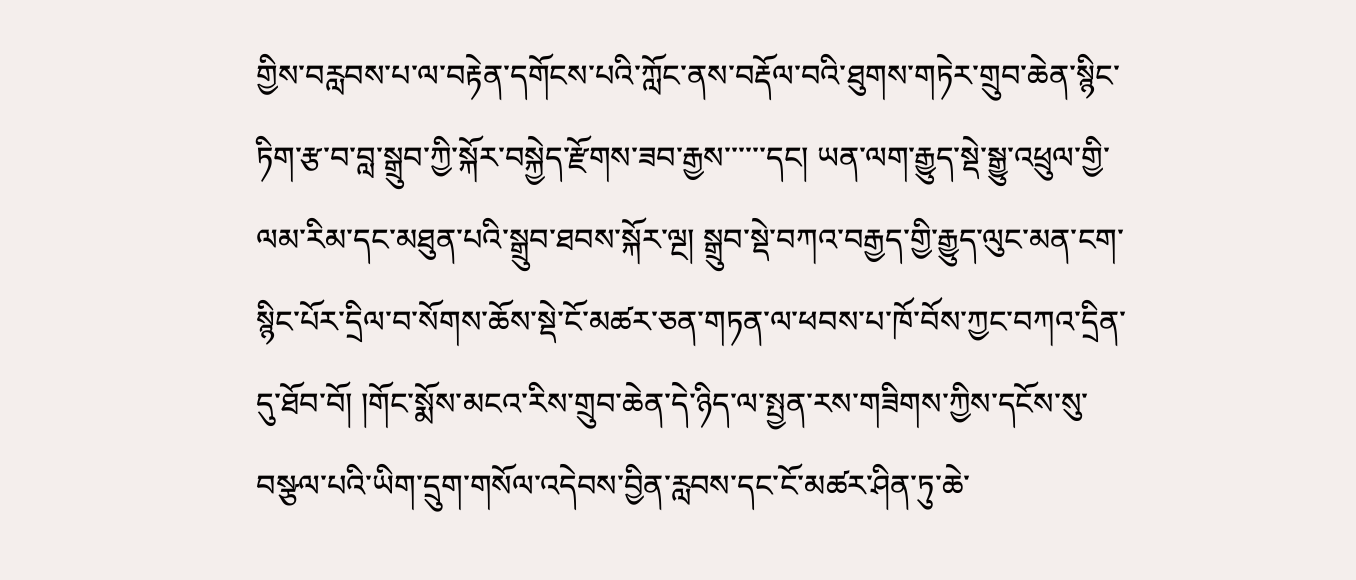གྱིས་བརླབས་པ་ལ་བརྟེན་དགོངས་པའི་ཀློང་ནས་བརྡོལ་བའི་ཐུགས་གཏེར་གྲུབ་ཆེན་སྙིང་ཏིག་རྩ་བ་བླ་སྒྲུབ་ཀྱི་སྐོར་བསྐྱེད་རྫོགས་ཟབ་རྒྱས་་་་་་དང། ཡན་ལག་རྒྱུད་སྡེ་སྒྱུ་འཕྲུལ་གྱི་ལམ་རིམ་དང་མཐུན་པའི་སྒྲུབ་ཐབས་སྐོར་ལྔ། སྒྲུབ་སྡེ་བཀའ་བརྒྱད་གྱི་རྒྱུད་ལུང་མན་ངག་སྙིང་པོར་དྲིལ་བ་སོགས་ཆོས་སྡེ་ངོ་མཚར་ཅན་གཏན་ལ་ཕབས་པ་ཁོ་བོས་ཀྱང་བཀའ་དྲིན་དུ་ཐོབ་བོ། །གོང་སྨོས་མངའ་རིས་གྲུབ་ཆེན་དེ་ཉིད་ལ་སྤྱན་རས་གཟིགས་ཀྱིས་དངོས་སུ་བསྩལ་པའི་ཡིག་དྲུག་གསོལ་འདེབས་བྱིན་རླབས་དང་ངོ་མཚར་ཤིན་ཏུ་ཆེ་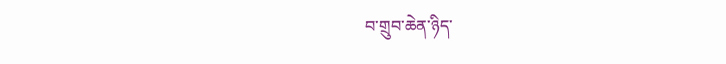བ་གྲུབ་ཆེན་ཉིད་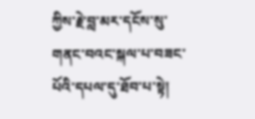ཀྱིས་རྗེ་བླ་མར་དངོས་སུ་གནང་བའང་སྐལ་པ་བཟང་པོའི་དཔལ་དུ་ཐོབ་པ་སྟེ།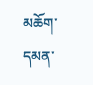མཆོག་དམན་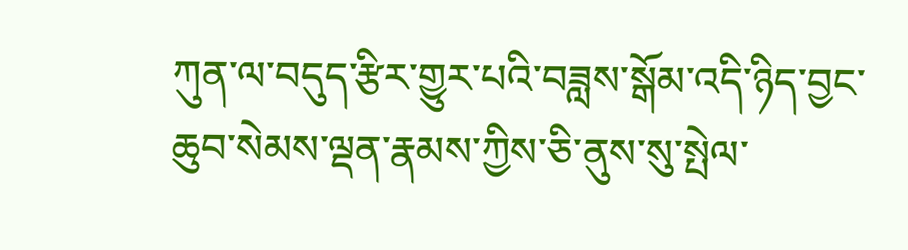ཀུན་ལ་བདུད་རྩིར་གྱུར་པའི་བཟླས་སྒོམ་འདི་ཉིད་བྱང་ཆུབ་སེམས་ལྡན་རྣམས་ཀྱིས་ཅི་ནུས་སུ་སྤེལ་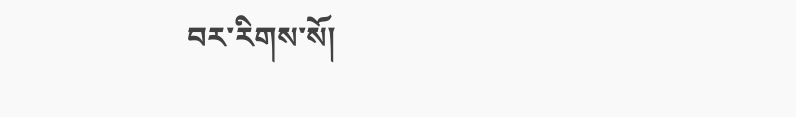བར་རིགས་སོ།